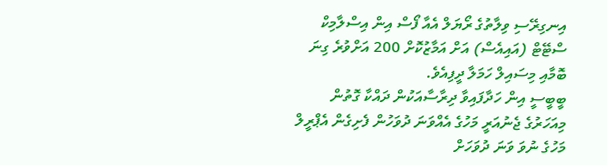އިނގިރޭސި ވިލާތުގެ ރޯޔަލް އެއާ ފޯސް އިން އިސްލާމިކް ސްޓޭޓް (އައިއެސް) އަށް އަމާޒުކޮށް 200 އަށްވުރެ ގިނަ ބޮމާއި މިސައިލް ހަމަލާ ދީފިއެވެ.
ބީބީސީ އިން ހަދާފައިވާ ދިރާސާއަކުން ދައްކާ ގޮތުން މިއަހަރުގެ ޖެނުއަރީ މަހުގެ އެއްވަނަ ދުވަހުން ފެށިގެން އެޕްރީލް މަހުގެ ނުވަ ވަނަ ދުވަހަށް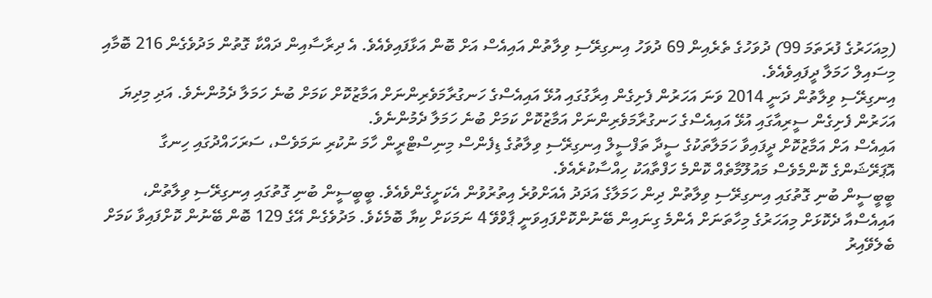(މިއަހަރުގެ ފުރަތަމަ 99) ދުވަހުގެ ތެރެއިން 69 ދުވަހު އިނގިރޭސި ވިލާތުން އައިއެސް އަށް ބޮން އަޅާފައިވެއެވެ. އެ ދިރާސާއިން ދައްކާ ގޮތުން މަދުވެގެން 216 ބޮމާއި މިސައިލް ހަމަލާ ދީފައިވެއެވެ.
އިނގިރޭސި ވިލާތުން ދަނީ 2014 ވަނަ އަހަރުން ފެށިގެން އިރާގުގައި އުޅޭ އައިއެސްގެ ހަނގުރާމަވެރިންނަށް އަމާޒުކޮށް ކަމަށް ބުނެ ހަމަލާ ދެމުންނެވެ. އަދި މިދިޔަ އަހަރުން ފެށިގެން ސީރިއާގައި އުޅޭ އައިއެސްގެ ހަނގުރާމަވެރިންނަށް އަމާޒުކޮށް ކަމަށް ބުނެ ހަމަލާ ދެމުންނެވެ.
އައިއެސް އަށް އަމާޒުކޮށް ދީފައިވާ ހަމަލާތަކުގެ ސީދާ ތަފްސީލް އިނގިރޭސި ވިލާތުގެ ޑިފެންސް މިނިސްޓްރީން ހާމަ ނުކުރި ނަމަވެސް، ސަރަހައްދުގައި ހިނގާ އޮޕަރޭޝަންގެ ކޮންމެވެސް މައުލޫމާތެއް ކޮންމެ ހަފްތާއަކު ހިއްސާކުރެއެވެ.
ބީބީސީން ބުނި ގޮތުގައި އިނގިރޭސި ވިލާތުން ދިން ހަމަލާގެ އަދަދު އެއަށްވުރެ އިތުރުވުން އެކަށީގެންވެއެވެ. ބީބީސީން ބުނި ގޮތުގައި އިނގިރޭސި ވިލާތުން، އައިއެސްއާ ދެކޮޅަށް މިއަހަރުގެ މިހާތަނަށް އެންމެ ގިނައިން ބޭނުންކޮށްފައިވަނީ ޕާވްވޭ 4 ނަމަކަށް ކިޔާ ބޮމެކެވެ. މަދުވެގެން އޭގެ 129 ބޮން ބޭނުން ކޮށްފައިވާ ކަމަށް ބެލެވޭއިރު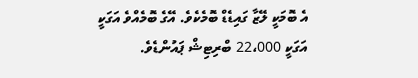އެ ބޮމަކީ ލޭޒާ ގައިޑެޑް ބޮމެކެވެ. އޭގެ ބޮމެއްވެ އަގަކީ އަގަކީ 22،000 ބްރިޓިޝް ޕައުންޑެވެ.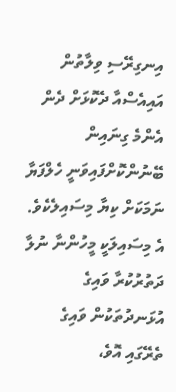އިނގިރޭސި ވިލާތުން އައިއެސްއާ ދެކޮޅަށް ދެން އެންމެ ގިނައިން ބޭނުންކޮށްފައިވަނީ ހެލްފަޔާ ނަމަކަށް ކިޔާ މިސައިލެކެވެ. އެ މިސައިލަކީ މީހުންނާ ނުލާ ދަތުރުކުރާ ވައިގެ އުޅަނދުތަކުން ވައިގެ ތެރޭގައި އޮވެ،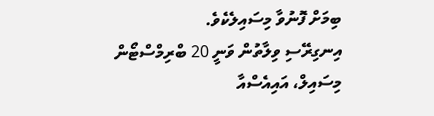ބިމަށް ފޮނުވާ މިސައިލެކެވެ.
އިނގިރޭސި ވިލާތުން ވަނީ 20 ބްރިމްސްޓޯން މިސައިލް، އައިއެސްއާ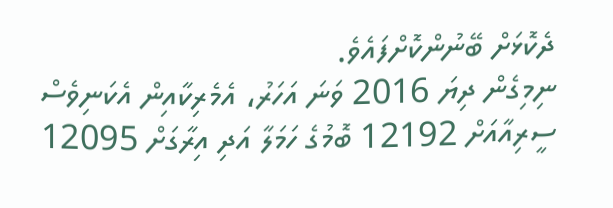ދެކޮޅަށް ބޭނުންކޮށްފައެވެ.
ނިމިގެން ދިޔަ 2016 ވަނަ އަހަރު، އެމެރިކާއިން އެކަނިވެސް ސީރިއާއަށް 12192 ބޮމުގެ ހަމަލާ އަދި އިރާގަށް 12095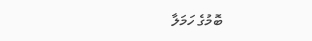ބޮމުގެ ހަމަލާ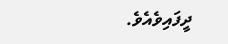ދީފައިވެއެވެ.